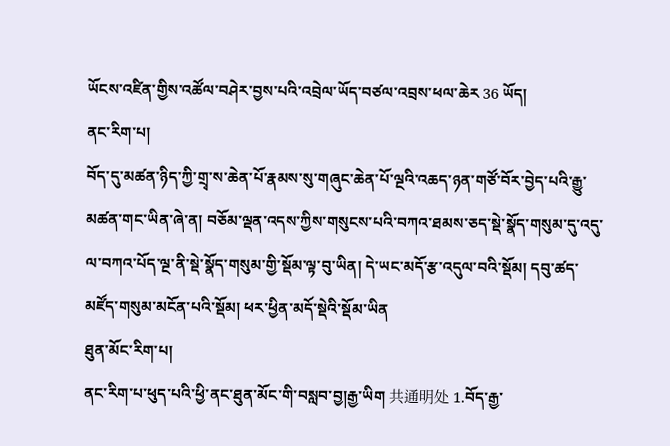ཡོངས་འཛིན་གྱིས་འཚོལ་བཤེར་བྱས་པའི་འབྲེལ་ཡོད་བཙལ་འབྲས་ཕལ་ཆེར 36 ཡོད།
ནང་རིག་པ།
བོད་དུ་མཚན་ཉིད་ཀྱི་གྲྭ་ས་ཆེན་པོ་རྣམས་སུ་གཞུང་ཆེན་པོ་ལྔའི་འཆད་ཉན་གཙོ་བོར་བྱེད་པའི་རྒྱུ་མཚན་གང་ཡིན་ཞེ་ན། བཅོམ་ལྡན་འདས་ཀྱིས་གསུངས་པའི་བཀའ་ཐམས་ཅད་སྡེ་སྣོད་གསུམ་དུ་འདུ་ལ་བཀའ་པོད་ལྔ་ནི་སྡེ་སྣོད་གསུམ་གྱི་སྡོམ་ལྟ་བུ་ཡིན། དེ་ཡང་མདོ་རྩ་འདུལ་བའི་སྡོམ། དབུ་ཚད་མཛོད་གསུམ་མངོན་པའི་སྡོམ། ཕར་ཕྱིན་མདོ་སྡེའི་སྡོམ་ཡིན
ཐུན་མོང་རིག་པ།
ནང་རིག་པ་ཕུད་པའི་ཕྱི་ནང་ཐུན་མོང་གི་བསླབ་བྱ།རྒྱ་ཡིག 共通明处 1.བོད་རྒྱ་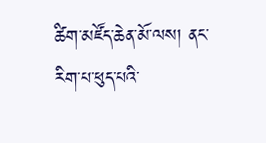ཚིག་མཛོད་ཆེན་མོ་ལས། ནང་རིག་པ་ཕུད་པའི་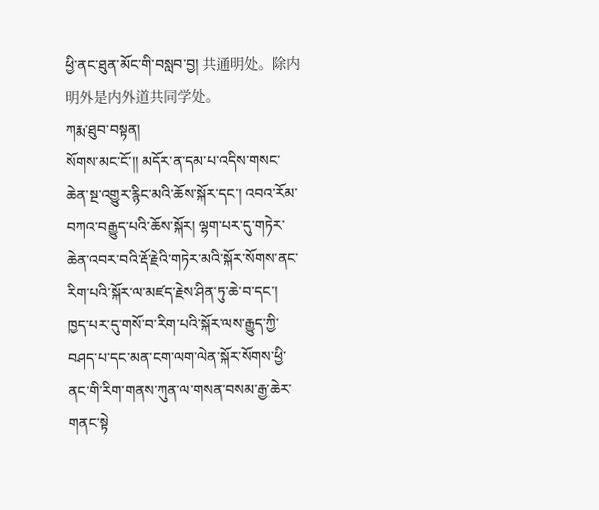ཕྱི་ནང་ཐུན་མོང་གི་བསླབ་བྱ། 共通明处。除内明外是内外道共同学处。
ཀརྨ་ཐུབ་བསྟན།
སོགས་མང་ངོ་།། མདོར་ན་དམ་པ་འདིས་གསང་ཆེན་སྔ་འགྱུར་རྙིང་མའི་ཆོས་སྐོར་དང་། འབའ་རོམ་བཀའ་བརྒྱུད་པའི་ཆོས་སྐོར། ལྷག་པར་དུ་གཏེར་ཆེན་འབར་བའི་རྡོ་རྗེའི་གཏེར་མའི་སྐོར་སོགས་ནང་རིག་པའི་སྐོར་ལ་མཛད་རྗེས་ཤིན་ཏུ་ཆེ་བ་དང་། ཁྱད་པར་དུ་གསོ་བ་རིག་པའི་སྐོར་ལས་རྒྱུད་ཀྱི་བཤད་པ་དང་མན་ངག་ལག་ལེན་སྐོར་སོགས་ཕྱི་ནང་གི་རིག་གནས་ཀུན་ལ་གསན་བསམ་རྒྱ་ཆེར་གནང་སྟེ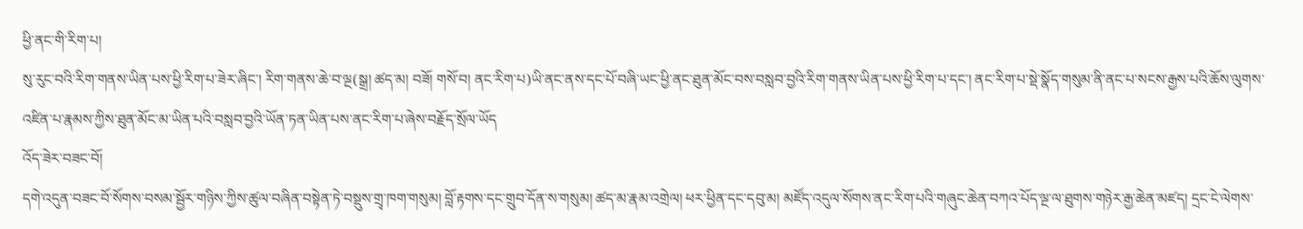ཕྱི་ནང་གི་རིག་པ།
སུ་རུང་བའི་རིག་གནས་ཡིན་པས་ཕྱི་རིག་པ་ཟེར་ཞིང་། རིག་གནས་ཆེ་བ་ལྔ(སྒྲ། ཚད་མ། བཟོ། གསོ་བ། ནང་རིག་པ)ཡི་ནང་ནས་དང་པོ་བཞི་ཡང་ཕྱི་ནང་ཐུན་མོང་བས་བསླབ་བྱའི་རིག་གནས་ཡིན་པས་ཕྱི་རིག་པ་དང་། ནང་རིག་པ་སྡེ་སྣོད་གསུམ་ནི་ནང་པ་སངས་རྒྱས་པའི་ཆོས་ལུགས་འཛིན་པ་རྣམས་ཀྱིས་ཐུན་མོང་མ་ཡིན་པའི་བསླབ་བྱའི་ཡོན་ཏན་ཡིན་པས་ནང་རིག་པ་ཞེས་བརྗོད་སྲོལ་ཡོད
འོད་ཟེར་བཟང་བོ།
དགེ་འདུན་བཟང་བོ་སོགས་བསམ་སྦྱོར་གཉིས་ཀྱིས་ཚུལ་བཞིན་བསྟེན་ཏེ་བསྡུས་གྲྭ་ཁག་གསུམ། བློ་རྟགས་དང་གྲུབ་དོན་ས་གསུམ། ཚད་མ་རྣམ་འགྲེལ། ཕར་ཕྱིན་དང་དབུ་མ། མཛོད་འདུལ་སོགས་ནང་རིག་པའི་གཞུང་ཆེན་བཀའ་པོད་ལྔ་ལ་ཐུགས་གཉེར་རྒྱ་ཆེན་མཛད། དྲང་ངེ་ལེགས་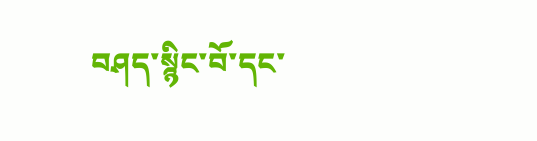བཤད་སྙིང་བོ་དང་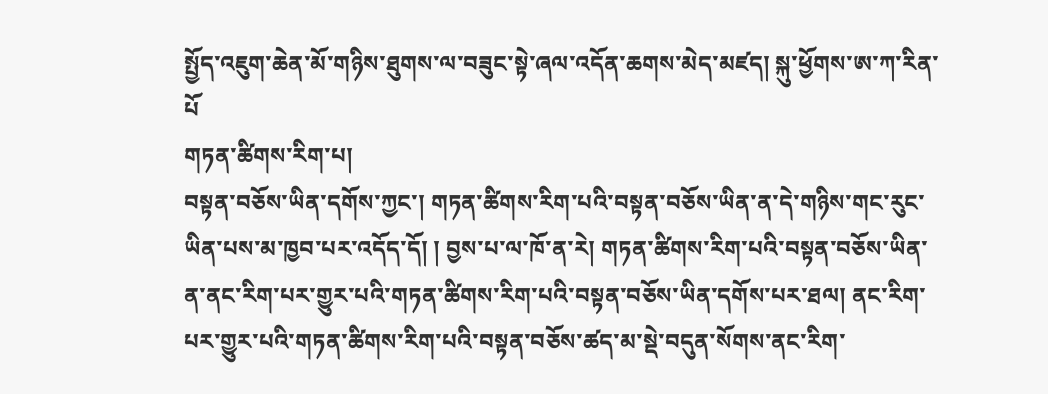སྤྱོད་འཇུག་ཆེན་མོ་གཉིས་ཐུགས་ལ་བཟུང་སྟེ་ཞལ་འདོན་ཆགས་མེད་མཛད། སྐུ་ཕྱོགས་ཨ་ཀ་རིན་པོ
གཏན་ཚིགས་རིག་པ།
བསྟན་བཅོས་ཡིན་དགོས་ཀྱང་། གཏན་ཚིགས་རིག་པའི་བསྟན་བཅོས་ཡིན་ན་དེ་གཉིས་གང་རུང་ཡིན་པས་མ་ཁྱབ་པར་འདོད་དོ། ། བྱས་པ་ལ་ཁོ་ན་རེ། གཏན་ཚིགས་རིག་པའི་བསྟན་བཅོས་ཡིན་ན་ནང་རིག་པར་གྱུར་པའི་གཏན་ཚིགས་རིག་པའི་བསྟན་བཅོས་ཡིན་དགོས་པར་ཐལ། ནང་རིག་པར་གྱུར་པའི་གཏན་ཚིགས་རིག་པའི་བསྟན་བཅོས་ཚད་མ་སྡེ་བདུན་སོགས་ནང་རིག་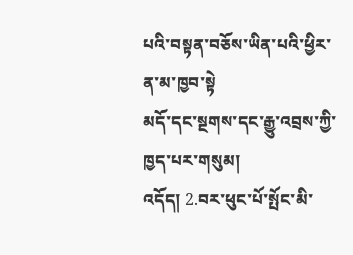པའི་བསྟན་བཅོས་ཡིན་པའི་ཕྱིར་ན་མ་ཁྱབ་སྟེ
མདོ་དང་སྔགས་དང་རྒྱུ་འབྲས་ཀྱི་ཁྱད་པར་གསུམ།
འདོད། 2.བར་ཕུང་པོ་སྤོང་མི་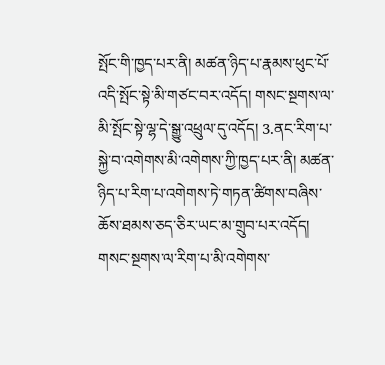སྤོང་གི་ཁྱད་པར་ནི། མཚན་ཉིད་པ་རྣམས་ཕུང་པོ་འདི་སྤོང་སྟེ་མི་གཙང་བར་འདོད། གསང་སྔགས་ལ་མི་སྤོང་སྟེ་ལྷ་དེ་སྒྱུ་འཕྲུལ་དུ་འདོད། 3.ནང་རིག་པ་སྐྱེ་བ་འགེགས་མི་འགེགས་ཀྱི་ཁྱད་པར་ནི། མཚན་ཉིད་པ་རིག་པ་འགེགས་ཏེ་གཏན་ཚིགས་བཞིས་ཆོས་ཐམས་ཅད་ཅིར་ཡང་མ་གྲུབ་པར་འདོད། གསང་སྔགས་ལ་རིག་པ་མི་འགེགས་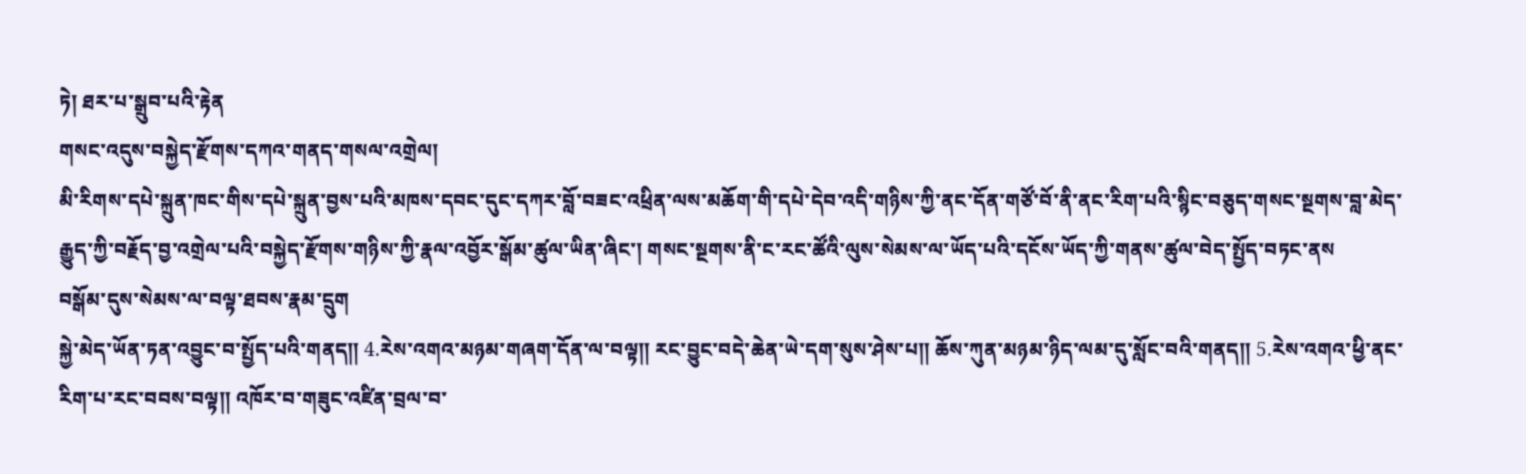ཏེ། ཐར་པ་སྒྲུབ་པའི་རྟེན
གསང་འདུས་བསྐྱེད་རྫོགས་དཀའ་གནད་གསལ་འགྲེལ།
མི་རིགས་དཔེ་སྐྲུན་ཁང་གིས་དཔེ་སྐྲུན་བྱས་པའི་མཁས་དབང་དུང་དཀར་བློ་བཟང་འཕྲིན་ལས་མཆོག་གི་དཔེ་དེབ་འདི་གཉིས་ཀྱི་ནང་དོན་གཙོ་བོ་ནི་ནང་རིག་པའི་སྙིང་བཅུད་གསང་སྔགས་བླ་མེད་རྒྱུད་ཀྱི་བརྗོད་བྱ་འགྲེལ་པའི་བསྐྱེད་རྫོགས་གཉིས་ཀྱི་རྣལ་འབྱོར་སྒོམ་ཚུལ་ཡིན་ཞིང་། གསང་སྔགས་ནི་ང་རང་ཚོའི་ལུས་སེམས་ལ་ཡོད་པའི་དངོས་ཡོད་ཀྱི་གནས་ཚུལ་བེད་སྤྱོད་བཏང་ནས
བསྒོམ་དུས་སེམས་ལ་བལྟ་ཐབས་རྣམ་དྲུག
སྐྱེ་མེད་ཡོན་ཏན་འབྱུང་བ་སྤྱོད་པའི་གནད༎ 4.རེས་འགའ་མཉམ་གཞག་དོན་ལ་བལྟ༎ རང་བྱུང་བདེ་ཆེན་ཡེ་དག་སུས་ཤེས་པ༎ ཆོས་ཀུན་མཉམ་ཉིད་ལམ་དུ་སློང་བའི་གནད༎ 5.རེས་འགའ་ཕྱི་ནང་རིག་པ་རང་བབས་བལྟ༎ འཁོར་བ་གཟུང་འཛིན་བྲལ་བ་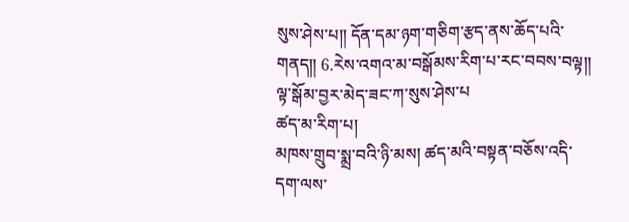སུས་ཤེས་པ༎ དོན་དམ་ཉག་གཅིག་རྩད་ནས་ཆོད་པའི་གནད༎ 6.རེས་འགའ་མ་བསྒོམས་རིག་པ་རང་བབས་བལྟ༎ ལྟ་སྒོམ་བྱར་མེད་ཟང་ཀ་སུས་ཤེས་པ
ཚད་མ་རིག་པ།
མཁས་གྲུབ་སྨྲ་བའི་ཉི་མས། ཚད་མའི་བསྟན་བཅོས་འདི་དག་ལས་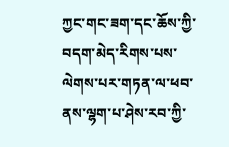ཀྱང་གང་ཟག་དང་ཆོས་ཀྱི་བདག་མེད་རིགས་པས་ལེགས་པར་གཏན་ལ་ཕབ་ནས་ལྷག་པ་ཤེས་རབ་ཀྱི་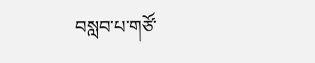བསླབ་པ་གཙོ་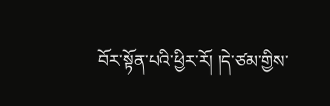བོར་སྟོན་པའི་ཕྱིར་རོ། །དེ་ཙམ་གྱིས་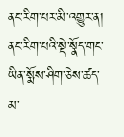ནང་རིག་པར་མི་འགྱུར་ན། ནང་རིག་པའི་སྡེ་སྣོད་གང་ཡིན་སྨོས་ཤིག་ཅེས་ཚད་མ་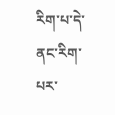རིག་པ་དེ་ནང་རིག་པར་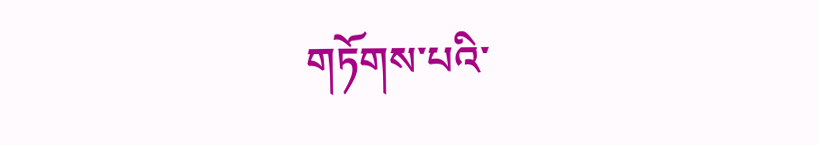གཏོགས་པའི་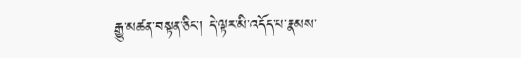རྒྱུ་མཚན་བསྟན་ཅིང་། དེ་ལྟར་མི་འདོད་པ་རྣམས་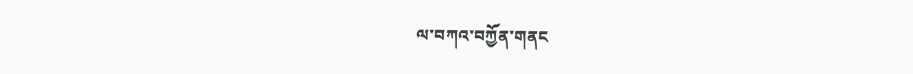ལ་བཀའ་བཀྱོན་གནང